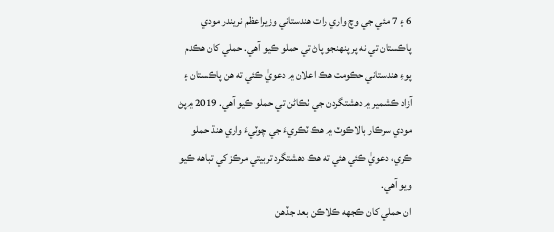6 ۽ 7 مئي جي وچ واري رات هندستاني وزيراعظم نريندر مودي پاڪستان تي نه پر پنھنجو پاڻ تي حملو ڪيو آھي. حملي کان ھڪدم پوءِ هندستاني حڪومت هڪ اعلان ۾ دعويٰ ڪئي ته هن پاڪستان ۽ آزاد ڪشمير ۾ دهشتگردن جي ٺڪاڻن تي حملو ڪيو آهي. 2019 ۾پڻ مودي سرڪار بالاڪوٽ ۾ هڪ ٽڪريءَ جي چوٽيءَ واري هنڌ حملو ڪري، دعويٰ ڪئي ھئي ته هڪ دهشتگرد تربيتي مرڪز کي تباهه ڪيو ويو آهي.
ان حملي کان ڪجهه ڪلاڪن بعد جڏھن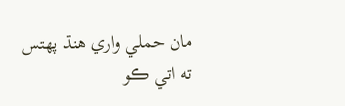مان حملي واري هنڌ پهتس ته اتي ڪو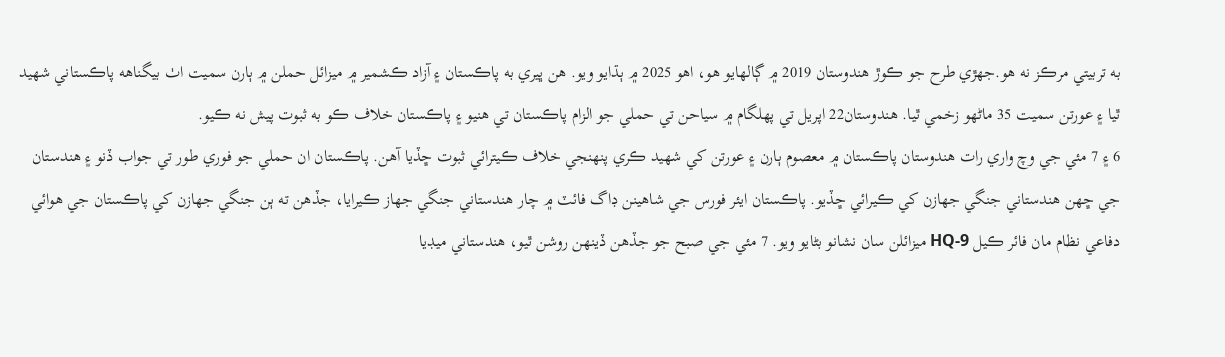به تربيتي مرڪز نه هو.جھڙي طرح جو ڪوڙ ھندوستان 2019 ۾ ڳالهايو هو، اهو 2025 ۾ ٻڌايو ويو. هن ڀيري به پاڪستان ۽ آزاد ڪشمير ۾ ميزائل حملن ۾ ٻارن سميت اٺ بيگناهه پاڪستاني شهيد ٿيا ۽ عورتن سميت 35 ماڻهو زخمي ٿيا. ھندوستان22 اپريل تي پهلگام ۾ سياحن تي حملي جو الزام پاڪستان تي ھنيو ۽ پاڪستان خلاف ڪو به ثبوت پيش نه ڪيو.
6 ۽ 7 مئي جي وچ واري رات ھندوستان پاڪستان ۾ معصوم ٻارن ۽ عورتن کي شهيد ڪري پنهنجي خلاف ڪيترائي ثبوت ڇڏيا آهن. پاڪستان ان حملي جو فوري طور تي جواب ڏنو ۽ ھندستان جي ڇهن هندستاني جنگي جهازن کي ڪيرائي ڇڏيو. پاڪستان ايئر فورس جي شاھينن ڊاگ فائٽ ۾ چار هندستاني جنگي جهاز ڪيرايا، جڏهن ته ٻن جنگي جهازن کي پاڪستان جي هوائي دفاعي نظام مان فائر ڪيل HQ-9 ميزائلن سان نشانو بڻايو ويو. 7 مئي جي صبح جو جڏهن ڏينهن روشن ٿيو، هندستاني ميڊيا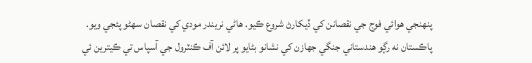پنهنجي هوائي فوج جي نقصانن کي ڏيکارڻ شروع ڪيو. هاڻي نريندر مودي کي نقصان سھڻو پئجي ويو. پاڪستان نه رڳو هندستاني جنگي جهازن کي نشانو بڻايو پر لائن آف ڪنٽرول جي آسپاس تي ڪيترين ئي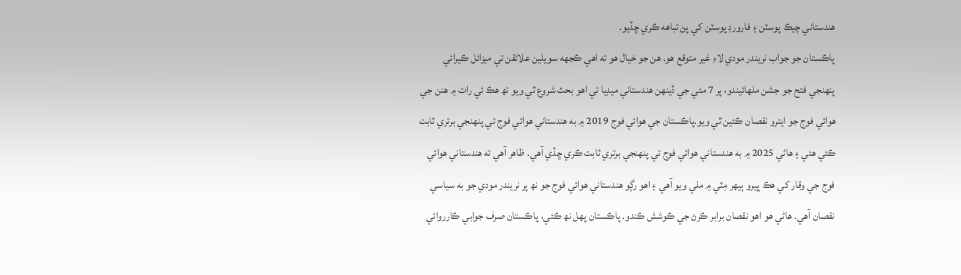هندستاني چيڪ پوسٽن ۽ فارورڊ پوسٽن کي پڻ تباهه ڪري ڇڏيو.
پاڪستان جو جواب نريندر مودي لاءِ غير متوقع هو. هن جو خيال هو ته اھي ڪجهه سويلين علائقن تي ميزائل ڪيرائي پنهنجي فتح جو جشن ملهائيندو، پر 7 مئي جي ڏينھن هندستاني ميڊيا تي اھو بحث شروع ٿي ويو تھ ھڪ ئي رات ۾ ھنن جي هوائي فوج جو ايترو نقصان ڪئين ٿي ويو.پاڪستان جي هوائي فوج 2019 ۾ به هندستاني هوائي فوج تي پنهنجي برتري ثابت ڪئي هئي ۽ هاڻي 2025 ۾ به هندستاني هوائي فوج تي پنهنجي برتري ثابت ڪري ڇڏي آهي. ظاهر آهي ته هندستاني هوائي فوج جي وقار کي هڪ ڀيرو ٻيهر مِٽي ۾ ملي ويو آهي ۽ اهو رڳو هندستاني هوائي فوج جو نھ پر نريندر مودي جو به سياسي نقصان آهي. هاڻي ھو اھو نقصان برابر ڪرڻ جي ڪوشش ڪندو. پاڪستان پھل نھ ڪئي، پاڪستان صرف جوابي ڪارروائي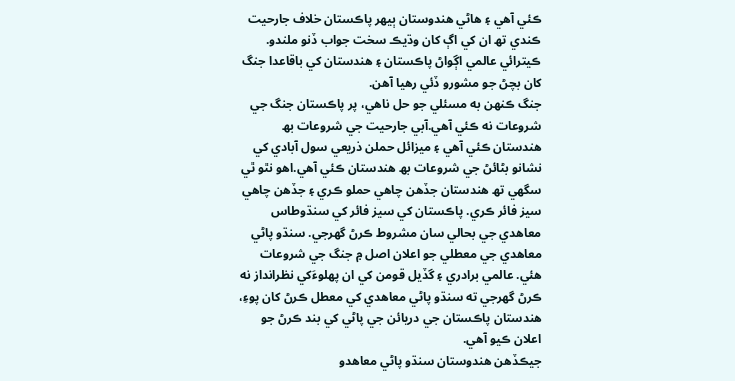ڪئي آهي ۽ هاڻي ھندوستان ٻيھر پاڪستان خلاف جارحيت ڪندي تھ ان کي اڳ کان وڌيڪ سخت جواب ڏنو ملندو. ڪيترائي عالمي اڳواڻ پاڪستان ۽ هندستان کي باقاعدا جنگ کان بچڻ جو مشورو ڏئي رهيا آهن.
جنگ ڪنهن به مسئلي جو حل ناهي، پر پاڪستان جنگ جي شروعات نه ڪئي آھي.آبي جارحيت جي شروعات بھ هندستان ڪئي آھي ۽ ميزائل حملن ذريعي سول آبادي کي نشانو بڻائڻ جي شروعات بھ ھندستان ڪئي آھي.اھو نٿو ٿي سگھي تھ هندستان جڏهن چاهي حملو ڪري ۽ جڏهن چاهي سيز فائر ڪري. پاڪستان کي سيز فائر کي سنڌوطاس معاهدي جي بحالي سان مشروط ڪرڻ گهرجي. سنڌو پاڻي معاهدي جي معطلي جو اعلان اصل ۾ جنگ جي شروعات هئي. عالمي برادري ۽ گڏيل قومن کي ان پھلوءَکي نظرانداز نه ڪرڻ گهرجي ته سنڌو پاڻي معاهدي کي معطل ڪرڻ کان پوءِ، هندستان پاڪستان جي دريائن جي پاڻي کي بند ڪرڻ جو اعلان ڪيو آھي.
جيڪڏهن ھندوستان سنڌو پاڻي معاهدو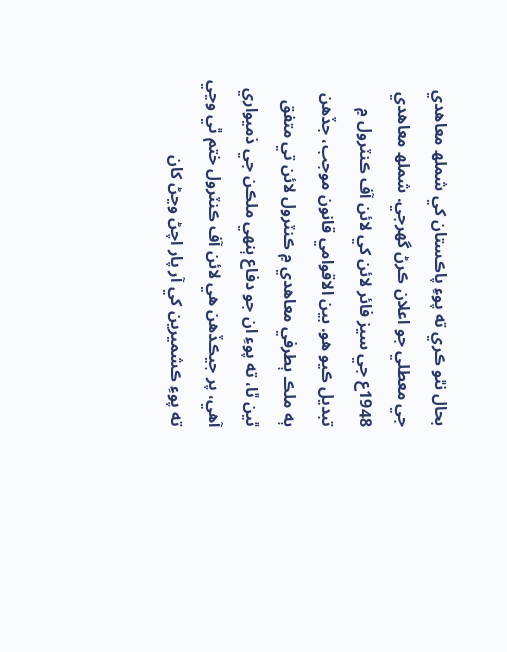بحال نٿو ڪري ته پوءِ پاڪستان کي شملھ معاهدي جي معطلي جو اعلان ڪرڻ گهرجي. شملھ معاهدي 1948ع جي سيز فائر لائن کي لائن آف ڪنٽرول ۾ تبديل ڪيو ھو. بين الاقوامي قانون موجب، جڏهن ٻه ملڪ ٻطرفي معاهدي ۾ ڪنٽرول لائن تي متفق ٿين ٿا، ته پوءِ ان جو دفاع ٻنهي ملڪن جي ذميواري آهي، پر جيڪڏهن هي لائن آف ڪنٽرول ختم ٿي وڃي ته پوءِ ڪشميرين کي آر پار اچڻ وڃڻ کان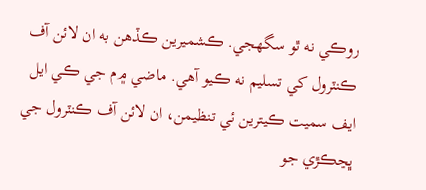روڪي نه ٿو سگهجي. ڪشميرين ڪڏهن به ان لائن آف ڪنٽرول کي تسليم نه ڪيو آهي. ماضي ۾م جي ڪي ايل ايف سميت ڪيترين ئي تنظيمن، ان لائن آف ڪنٽرول جي ڀڃڪڙي جو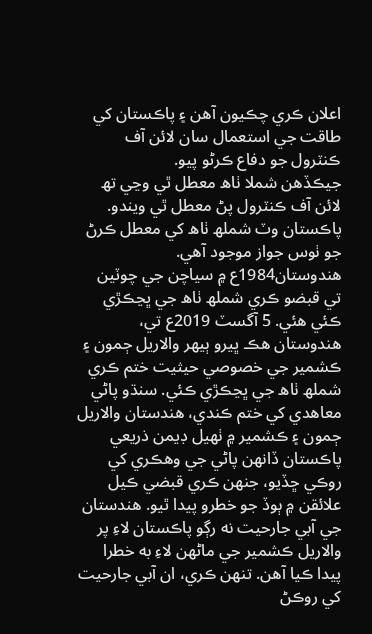اعلان ڪري چڪيون آھن ۽ پاڪستان کي طاقت جي استعمال سان لائن آف ڪنٽرول جو دفاع ڪرڻو پيو.
جيڪڏهن شملا ٺاھ معطل ٿي وڃي تھ لائن آف ڪنٽرول پڻ معطل ٿي ويندو. پاڪستان وٽ شملھ ٺاھ کي معطل ڪرڻ جو ٺوس جواز موجود آهي. ھندوستان1984ع ۾ سياچن جي چوٽين تي قبضو ڪري شملھ ٺاھ جي ڀڃڪڙي ڪئي ھئي. 5 آگسٽ 2019ع تي، ھندوستان هڪ ڀيرو ٻيهر والاريل ڄمون ۽ ڪشمير جي خصوصي حيثيت ختم ڪري شملھ ٺاھ جي ڀڃڪڙي ڪئي. سنڌو پاڻي معاهدي کي ختم ڪندي، هندستان والاريل ڄمون ۽ ڪشمير ۾ ٺهيل ڊيمن ذريعي پاڪستان ڏانهن پاڻي جي وهڪري کي روڪي ڇڏيو، جنهن ڪري قبضي ڪيل علائقن ۾ ٻوڏ جو خطرو پيدا ٿيو. هندستان جي آبي جارحيت نه رڳو پاڪستان لاءِ پر والاريل ڪشمير جي ماڻهن لاءِ به خطرا پيدا ڪيا آهن. تنهن ڪري، ان آبي جارحيت کي روڪڻ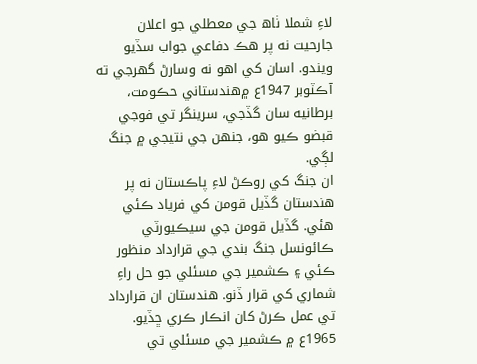لاءِ شملا ٺاھ جي معطلي جو اعلان جارحيت نه پر هڪ دفاعي جواب سڏيو ويندو. اسان کي اهو نه وسارڻ گهرجي ته آڪٽوبر 1947ع ۾هندستاني حڪومت، برطانيه سان گڏجي، سرينگر تي فوجي قبضو ڪيو هو، جنهن جي نتيجي ۾ جنگ لڳي.
ان جنگ کي روڪڻ لاءِ پاڪستان نه پر هندستان گڏيل قومن کي فرياد ڪئي ھئي. گڏيل قومن جي سيڪيورٽي ڪائونسل جنگ بندي جي قرارداد منظور ڪئي ۽ ڪشمير جي مسئلي جو حل راءِ شماري کي قرار ڏنو. هندستان ان قرارداد تي عمل ڪرڻ کان انڪار ڪري ڇڏيو. 1965ع ۾ ڪشمير جي مسئلي تي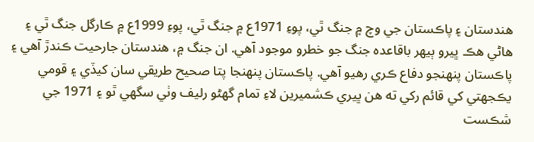هندستان ۽ پاڪستان جي وچ ۾ جنگ ٿي، پوءِ 1971ع ۾ جنگ ٿي، پوءِ 1999ع ۾ ڪارگل جنگ ٿي ۽ هاڻي هڪ ڀيرو ٻيهر باقاعده جنگ جو خطرو موجود آهي. ان جنگ ۾، هندستان جارحيت ڪندڙ آهي ۽ پاڪستان پنهنجو دفاع ڪري رهيو آهي. پاڪستان پنهنجا پتا صحيح طريقي سان کيڏي ۽ قومي يڪجھتي کي قائم رکي ته هن ڀيري ڪشميرين لاءِ تمام گهڻو رليف وٺي سگهي ٿو ۽ 1971 جي شڪست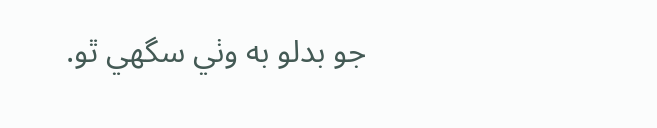جو بدلو به وٺي سگهي ٿو.